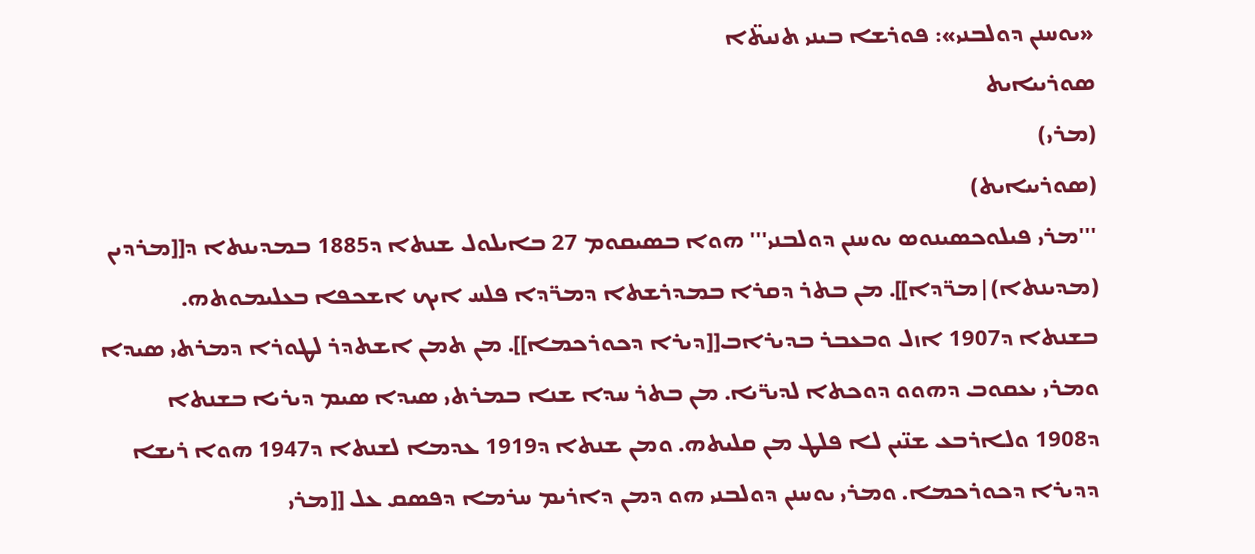«ܝܘܚܢܢ ܕܘܠܒܢܝ»: ܦܘܪܫܐ ܒܝܢܝ ܬܢܝܬ̈ܐ
ܣܘܪܝܝܐܝܬ
(ܡܪܝ)
(ܣܘܪܝܝܐܝܬ)
'''ܡܪܝ ܦܝܠܘܟܣܝܢܘܣ ܝܘܚܢܢ ܕܘܠܒܢܝ''' ܗܘܐ ܒܣܝܩܘܡ 27 ܒܐܝܠܘܠ ܫܢܬܐ ܕ1885 ܒܡܕܝܢܬܐ ܕ[[ܡܪܕܝܢ (ܡܕܝܢܬܐ)|ܡܪ̈ܕܐ]]. ܡܢ ܒܬܪ ܕܩܪܐ ܒܡܕܪܫܬܐ ܕܡܪ̈ܕܐ ܦܠܚ ܐܝܟ ܐܫܟܦܐ ܒܥܠܝܡܘܬܗ. ܒܫܢܬܐ ܕ1907 ܐܙܠ ܘܒܥܒܪ ܒܕܝܪܐܒ[[ܕܝܪܐ ܕܟܘܪܟܡܐ]]. ܡܢ ܬܡܢ ܐܫܬܕܪ ܠܛܘܪܐ ܕܡܪܬܝ ܣܝܕܐ ܘܡܪܝ ܝܥܩܘܒ ܕܗܘܘ ܕܘܟܬܐ ܠܕܝܪ̈ܝܐ. ܡܢ ܒܬܪ ܚܕܐ ܫܢܐ ܒܡܪܬܝ ܣܝܕܐ ܣܝܡ ܕܝܪܝܐ ܒܫܢܬܐ ܕ1908 ܘܠܐܪܒܥ ܫܢ̈ܝܢ ܠܐ ܦܠܛ ܡܢ ܩܠܝܬܗ. ܘܡܢ ܫܢܬܐ ܕ1919 ܥܕܡܐ ܠܫܢܬܐ ܕ1947 ܗܘܐ ܪܝܫܐ ܕܕܝܪܐ ܕܟܘܪܟܡܐ. ܘܡܪܝ ܝܘܚܢܢ ܕܘܠܒܢܝ ܗܘ ܕܡܢ ܕܐܪܝܡ ܚܪܡܐ ܕܦܣܩ ܥܠ [[ܡܪܝ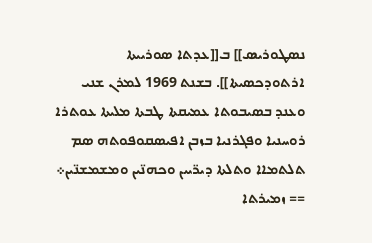ܢܣܛܘܪܝܣ]] ܒ[[ܥܕܬܐ ܣܘܪܝܝܬܐ ܐܪܬܘܕܟܣܝܬܐ]]. ܒܫܢܬ 1969 ܠܡܪܢ ܫܢܝ ܘܥܢܕ ܒܣܝܒܘܬܐ ܥܡܝܩܬܐ ܛܒܬܐ ܡܠܝܬܐ ܥܘܬܪܐ ܪܘܚܢܝܐ ܘܦܓܪܢܝܐ ܒܙܒܢ ܐܦܝܣܩܘܦܘܬܗ ܣܡ ܬܠܬܡܐܐ ܘܬܠܬܐ ܕܝܪ̈ܝܝܢ ܘܟܗܢ̈ܝܢ ܘܡܫܡܫܢ̈ܝܢ܀
== ܙܡܝܪܬܐ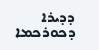ܕܕܝܪܐ ܕܟܘܪܟܡܐ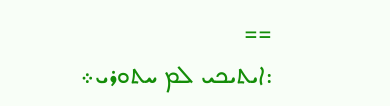==
:ܐܝܬܝܟܝ ܠܡ ܚܬܘܪܝ܀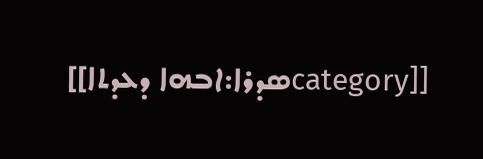[[categoryܣܕܪܐ:ܐܒܗܐ ܕܥܕܬܐ]]